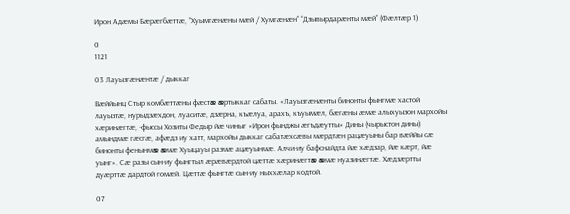Ирон Адæмы Бæрæгбæттæ, “Хуымгæнæны мæй / Хумгæнæн” “Дзывырдарæнты мæй” (Фæлтæр 1)

0
1121

03 Лауызгæнæнтæ / дыккаг

Вæййынц Стыр комбæттæны фæстæ æртыккаг сабаты. «Лауызгæнæнты бинонты фынгмæ хастой лауызтæ, нурыдзæхдон, луаситæ, дзæрна, къæлуа, арахъ, къуымæл, бæгæны æмæ алыхуызон мархойы хæринæгтæ, -фыссы Хозиты Федыр йæ чиныг «Ирон фынджы æгъдæутты» Дины (чырыстон дины) амындмæ гæсгæ, афæдз иу хатт, мархойы дыккаг сабатæхсæвы мæрдтæн рацæуыны бар вæййы сæ бинонты фенынмæ æмæ Хуыцауы размæ ацæуынмæ. Алчи-иу бафснайдта йæ хæдзар, йæ кæрт, йæ уынг». Сæ разы сын-иу фынгтыл æрæвæрдтой цæттæ хæринæгтæ æмæ нуазинæгтæ. Хæдзæртты дуæрттæ дардтой гомæй. Цæттæ фынгтæ сын-иу ныххæлар кодтой.

07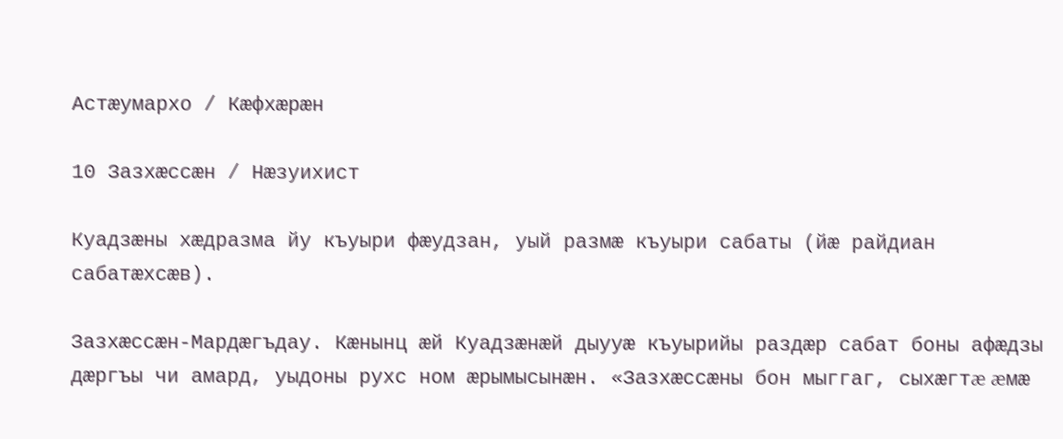Астæумархо / Кæфхæрæн

10 Зазхæссæн / Нæзуихист

Куадзæны хæдразма йу къуыри фæудзан, уый размæ къуыри сабаты (йæ райдиан сабатæхсæв).

Зазхæссæн-Мардæгъдау. Кæнынц æй Куадзæнæй дыууæ къуырийы раздæр сабат боны афæдзы дæргъы чи амард, уыдоны рухс ном æрымысынæн. «Зазхæссæны бон мыггаг, сыхæгтæ æмæ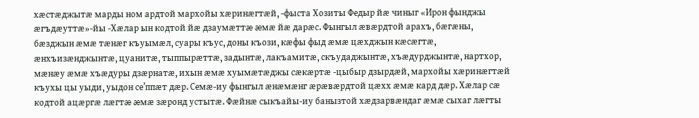хæстæджытæ марды ном ардтой мархойы хæринæгтæй, -фыста Хозиты Федыр йæ чиныг «Ирон фынджы æгъдæуттæ»-йы -Хæлар ын кодтой йæ дзаумæттæ æмæ йæ дарæс. Фынгыл æвæрдтой арахъ, бæгæны, бæзджын æмæ тæнæг къуымæл, суары къус, доны къози, кæфы фыд æмæ цæхджын кæсæгтæ, æнхъизæнджынтæ, цуанитæ, тыппырæттæ, задынтæ, лакъамитæ, скъудаджынтæ, хъæдурджынтæ, нартхор, мæнæу æмæ хъæдуры дзæрнатæ, ихын æмæ хуымæтæджы сæкæртæ -цыбыр дзырдæй, мархойы хæринæгтæй къухы цы уыди, уыдон се’ппæт дæр. Семæ-иу фынгыл æнæмæнг æрæвæрдтой цæхх æмæ кард дæр. Хæлар сæ кодтой ацæргæ лæгтæ æмæ зæронд устытæ. Фæйнæ сыкъайы-иу банызтой хæдзарвæндаг æмæ сыхаг лæгты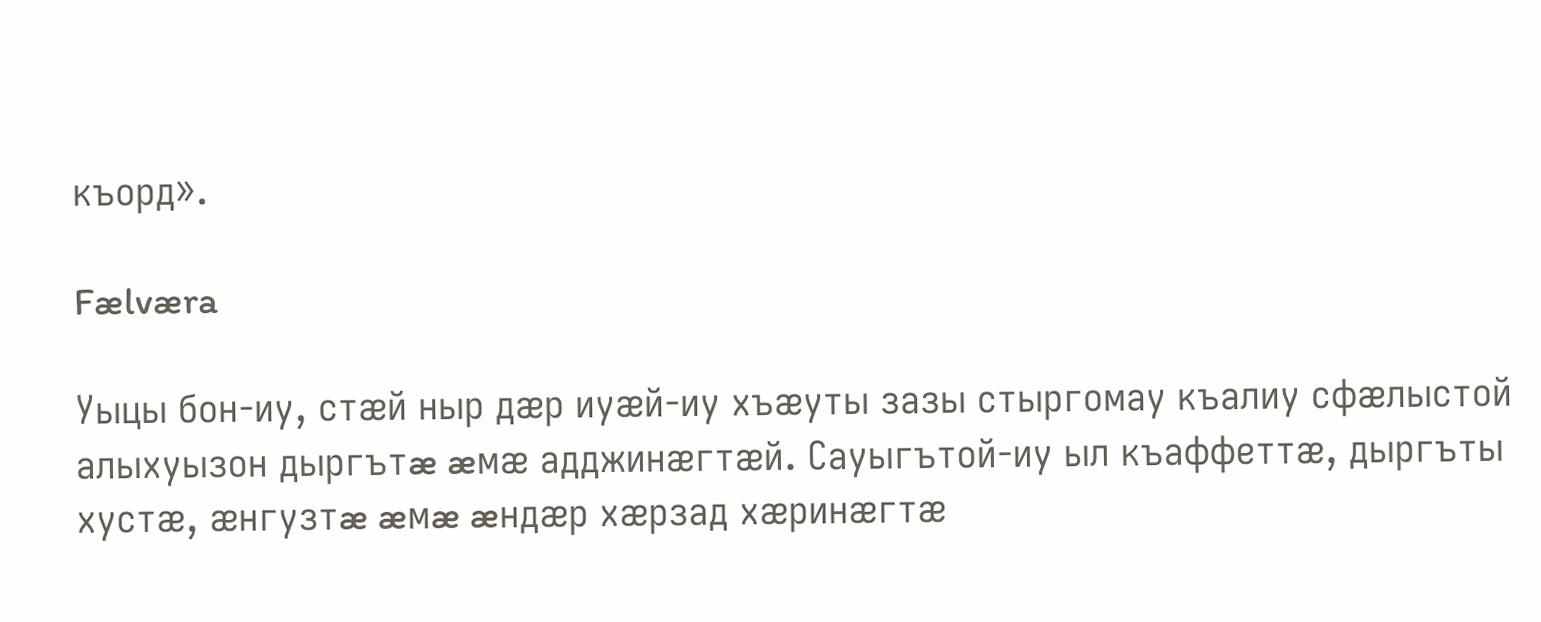къорд».

Fælværa

Уыцы бон-иу, стæй ныр дæр иуæй-иу хъæуты зазы стыргомау къалиу сфæлыстой алыхуызон дыргътæ æмæ адджинæгтæй. Сауыгътой-иу ыл къаффеттæ, дыргъты хустæ, æнгузтæ æмæ æндæр хæрзад хæринæгтæ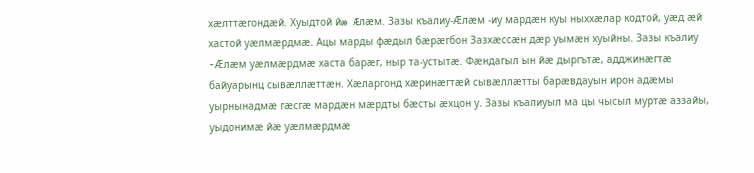хæлттæгондæй. Хуыдтой йæ Æлæм. Зазы къалиу-Æлæм -иу мардæн куы ныххæлар кодтой, уæд æй хастой уæлмæрдмæ. Ацы марды фæдыл бæрæгбон Зазхæссæн дæр уымæн хуыйны. Зазы къалиу -Æлæм уæлмæрдмæ хаста барæг, ныр та-устытæ. Фæндагыл ын йæ дыргътæ, адджинæгтæ байуарынц сывæллæттæн. Хæларгонд хæринæгтæй сывæллæтты барæвдауын ирон адæмы уырнынадмæ гæсгæ мардæн мæрдты бæсты æхцон у. Зазы къалиуыл ма цы чысыл муртæ аззайы, уыдонимæ йæ уæлмæрдмæ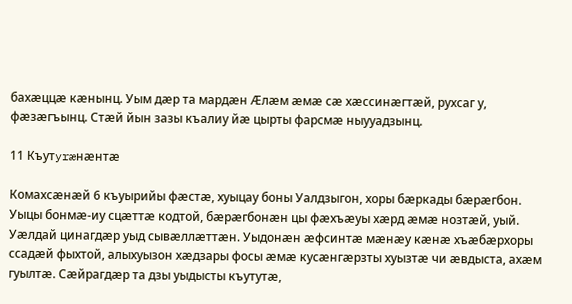бахæццæ кæнынц. Уым дæр та мардæн Æлæм æмæ сæ хæссинæгтæй, рухсаг у, фæзæгъынц. Стæй йын зазы къалиу йæ цырты фарсмæ ныууадзынц.

11 Къутyræнæнтæ

Комахсæнæй 6 къуырийы фæстæ, хуыцау боны Уалдзыгон, хоры бæркады бæрæгбон. Уыцы бонмæ-иу сцæттæ кодтой, бæрæгбонæн цы фæхъæуы хæрд æмæ нозтæй, уый. Уæлдай цинагдæр уыд сывæллæттæн. Уыдонæн æфсинтæ мæнæу кæнæ хъæбæрхоры ссадæй фыхтой, алыхуызон хæдзары фосы æмæ кусæнгæрзты хуызтæ чи æвдыста, ахæм гуылтæ. Сæйрагдæр та дзы уыдысты къутутæ,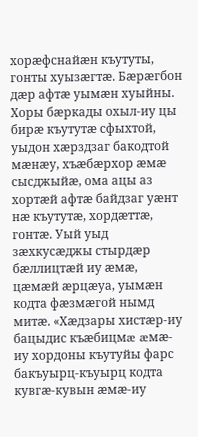хорæфснайæн къутуты, гонты хуызæгтæ. Бæрæгбон дæр афтæ уымæн хуыйны. Хоры бæркады охыл-иу цы бирæ къутутæ сфыхтой, уыдон хæрздзаг бакодтой мæнæу, хъæбæрхор æмæ сысджыйæ, ома ацы аз хортæй афтæ байдзаг уæнт нæ къутутæ, хордæттæ, гонтæ. Уый уыд зæхкусæджы стырдæр бæллицтæй иу æмæ, цæмæй æрцæуа, уымæн кодта фæзмæгой нымд митæ. «Хæдзары хистæр-иу бацыдис къæбицмæ æмæ-иу хордоны къутуйы фарс бакъуырц-къуырц кодта кувгæ-кувын æмæ-иу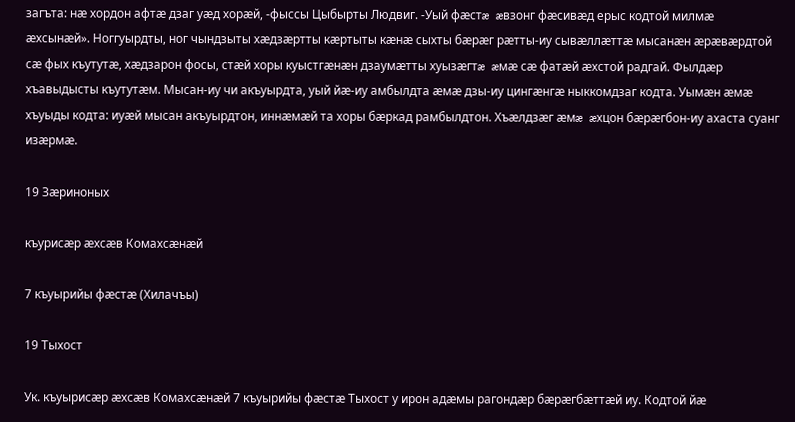загъта: нæ хордон афтæ дзаг уæд хорæй, -фыссы Цыбырты Людвиг. -Уый фæстæ æвзонг фæсивæд ерыс кодтой милмæ æхсынæй». Ноггуырдты, ног чындзыты хæдзæртты кæртыты кæнæ сыхты бæрæг рæтты-иу сывæллæттæ мысанæн æрæвæрдтой сæ фых къутутæ, хæдзарон фосы, стæй хоры куыстгæнæн дзаумæтты хуызæгтæ æмæ сæ фатæй æхстой радгай. Фылдæр хъавыдысты къутутæм. Мысан-иу чи акъуырдта, уый йæ-иу амбылдта æмæ дзы-иу цингæнгæ ныккомдзаг кодта. Уымæн æмæ хъуыды кодта: иуæй мысан акъуырдтон, иннæмæй та хоры бæркад рамбылдтон. Хъæлдзæг æмæ æхцон бæрæгбон-иу ахаста суанг изæрмæ.

19 Зæриноных

къурисæр æхсæв Комахсæнæй

7 къуырийы фæстæ (Хилачъы)

19 Тыхост

Ук. къуырисæр æхсæв Комахсæнæй 7 къуырийы фæстæ Тыхост у ирон адæмы рагондæр бæрæгбæттæй иу. Кодтой йæ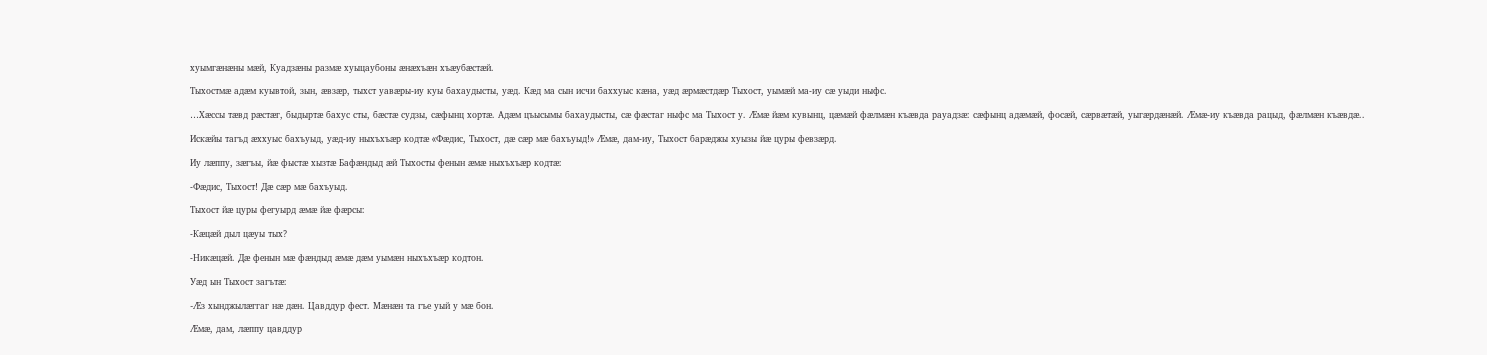хуымгæнæны мæй, Куадзæны размæ хуыцаубоны æнæхъæн хъæубæстæй.

Тыхостмæ адæм куывтой, зын, æвзæр, тыхст уавæры-иу куы бахаудысты, уæд. Kæд ма сын исчи баххуыс кæна, уæд æрмæстдæр Тыхост, уымæй ма-иу сæ уыди ныфс.

…Хæссы тæвд рæстæг, быдыртæ бахус сты, бæстæ судзы, сæфынц хортæ. Адæм цъысымы бахаудысты, сæ фæстаг ныфс ма Тыхост у. Æмæ йæм кувынц, цæмæй фæлмæн къæвда рауадзæ: сæфынц адæмæй, фосæй, сæрвæтæй, уыгæрдæнæй. Æмæ-иу къæвда рацыд, фæлмæн къæвдæ..

Искæйы тагъд æххуыс бахъуыд, уæд-иу ныхъхъæр кодтæ «Фæдис, Тыхост, дæ сæр мæ бахъуыд!» Æмæ, дам-иу, Тыхост барæджы хуызы йæ цуры февзæрд.

Иу лæппу, зæгъы, йæ фыстæ хызтæ Бафæндыд æй Тыхосты фенын æмæ ныхъхъæр кодтæ:

-Фæдис, Тыхост! Дæ сæр мæ бахъуыд.

Тыхост йæ цуры фегуырд æмæ йæ фæрсы:

-Кæцæй дыл цæуы тых?

-Никæцæй. Дæ фенын мæ фæндыд æмæ дæм уымæн ныхъхъæр кодтон.

Уæд ын Тыхост загътæ:

-Æз хынджылæггаг нæ дæн. Цавддур фест. Мæнæн та гъе уый у мæ бон.

Æмæ, дам, лæппу цавддур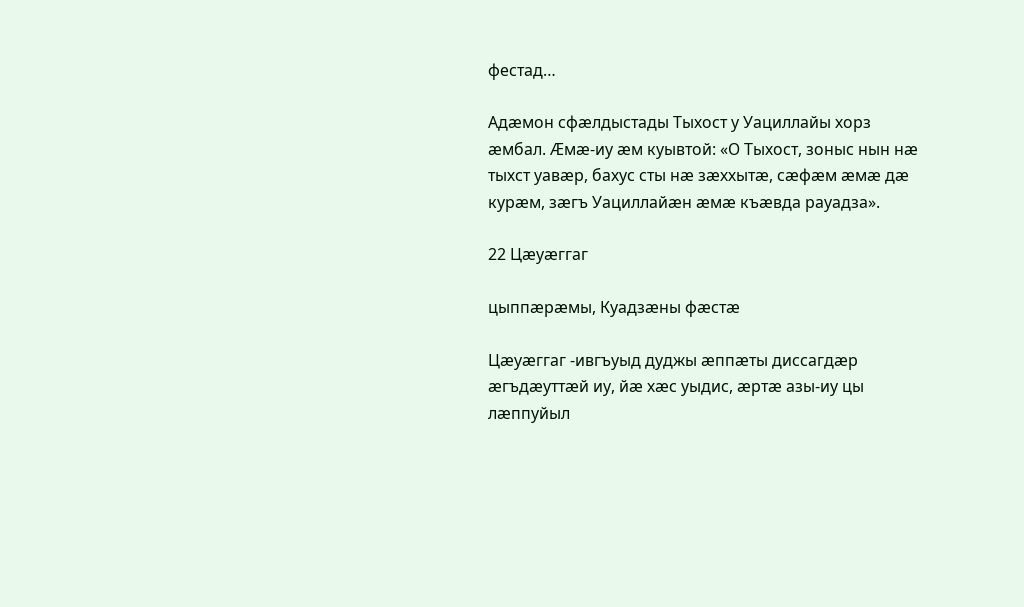фестад…

Адæмон сфæлдыстады Тыхост у Уациллайы хорз æмбал. Æмæ-иу æм куывтой: «О Тыхост, зоныс нын нæ тыхст уавæр, бахус сты нæ зæххытæ, сæфæм æмæ дæ курæм, зæгъ Уациллайæн æмæ къæвда рауадза».

22 Цæуæггаг

цыппæрæмы, Куадзæны фæстæ

Цæуæггаг -ивгъуыд дуджы æппæты диссагдæр æгъдæуттæй иу, йæ хæс уыдис, æртæ азы-иу цы лæппуйыл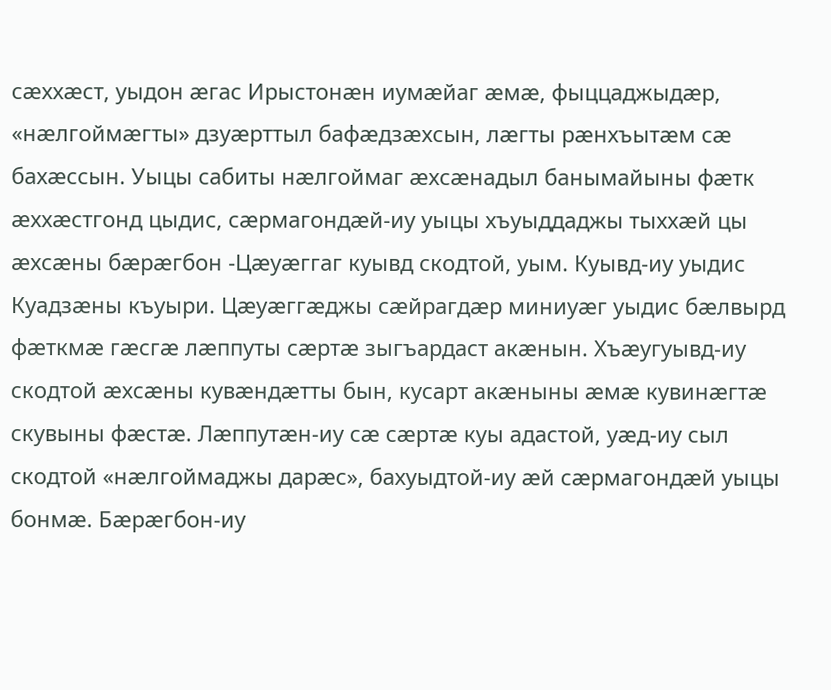сæххæст, уыдон æгас Ирыстонæн иумæйаг æмæ, фыццаджыдæр, «нæлгоймæгты» дзуæрттыл бафæдзæхсын, лæгты рæнхъытæм сæ бахæссын. Уыцы сабиты нæлгоймаг æхсæнадыл банымайыны фæтк æххæстгонд цыдис, сæрмагондæй-иу уыцы хъуыддаджы тыххæй цы æхсæны бæрæгбон -Цæуæггаг куывд скодтой, уым. Куывд-иу уыдис Куадзæны къуыри. Цæуæггæджы сæйрагдæр миниуæг уыдис бæлвырд фæткмæ гæсгæ лæппуты сæртæ зыгъардаст акæнын. Хъæугуывд-иу скодтой æхсæны кувæндæтты бын, кусарт акæныны æмæ кувинæгтæ скувыны фæстæ. Лæппутæн-иу сæ сæртæ куы адастой, уæд-иу сыл скодтой «нæлгоймаджы дарæс», бахуыдтой-иу æй сæрмагондæй уыцы бонмæ. Бæрæгбон-иу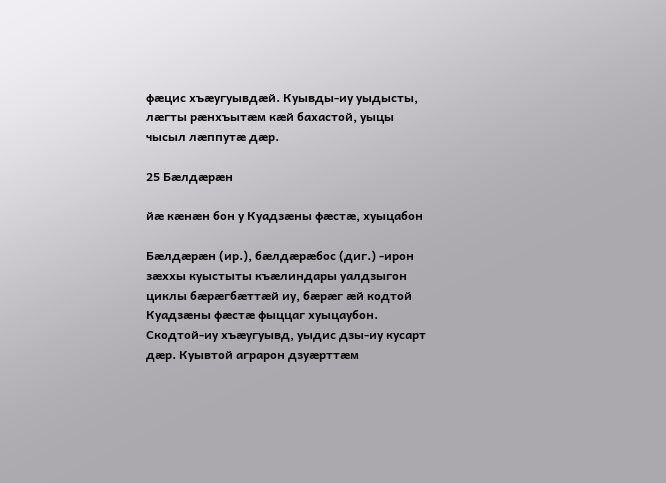фæцис хъæугуывдæй. Куывды-иу уыдысты, лæгты рæнхъытæм кæй бахастой, уыцы чысыл лæппутæ дæр.

25 Бæлдæрæн

йæ кæнæн бон у Куадзæны фæстæ, хуыцабон

Бæлдæрæн (ир.), бæлдæрæбос (диг.) -ирон зæххы куыстыты къæлиндары уалдзыгон циклы бæрæгбæттæй иу, бæрæг æй кодтой Куадзæны фæстæ фыццаг хуыцаубон. Скодтой-иу хъæугуывд, уыдис дзы-иу кусарт дæр. Куывтой аграрон дзуæрттæм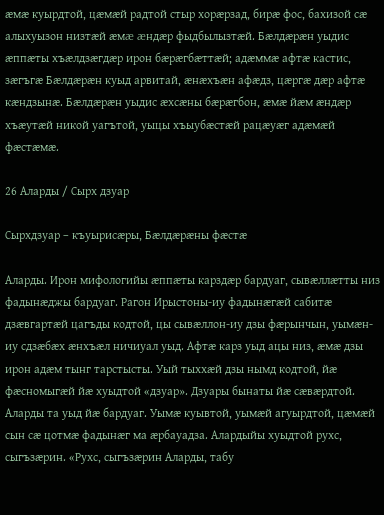æмæ куырдтой, цæмæй радтой стыр хорæрзад, бирæ фос, бахизой сæ алыхуызон низтæй æмæ æндæр фыдбылызтæй. Бæлдæрæн уыдис æппæты хъæлдзæгдæр ирон бæрæгбæттæй; адæммæ афтæ кастис, зæгъгæ Бæлдæрæн куыд арвитай, æнæхъæн афæдз, цæргæ дæр афтæ кæндзынæ. Бæлдæрæн уыдис æхсæны бæрæгбон, æмæ йæм æндæр хъæутæй никой уагътой, уыцы хъыубæстæй рацæуæг адæмæй фæстæмæ.

26 Аларды / Сырх дзуар

Сырхдзуар – къуырисæры, Бæлдæрæны фæстæ

Аларды. Ирон мифологийы æппæты карздæр бардуаг, сывæллæтты низ фадынæджы бардуаг. Рагон Ирыстоны-иу фадынæгæй сабитæ дзæвгартæй цагъды кодтой, цы сывæллон-иу дзы фæрынчын, уымæн-иу сдзæбæх æнхъæл ничиуал уыд. Афтæ карз уыд ацы низ, æмæ дзы ирон адæм тынг тарстысты. Уый тыххæй дзы нымд кодтой, йæ фæсномыгæй йæ хуыдтой «дзуар». Дзуары бынаты йæ сæвæрдтой. Аларды та уыд йæ бардуаг. Уымæ куывтой, уымæй агуырдтой, цæмæй сын сæ цотмæ фадынæг ма æрбауадза. Алардыйы хуыдтой рухс, сыгъзæрин. «Рухс, сыгъзæрин Аларды, табу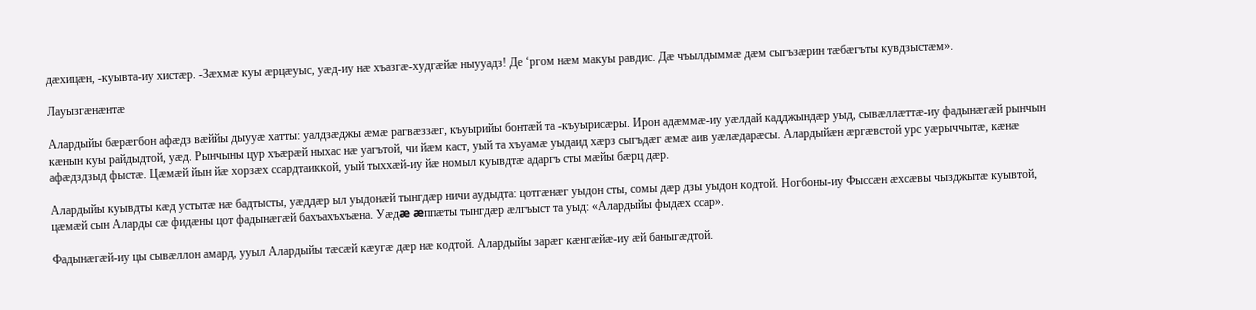дæхицæн, -куывта-иу хистæр. -Зæхмæ куы æрцæуыс, уæд-иу нæ хъазгæ-худгæйæ ныууадз! Де ‘ргом нæм макуы равдис. Дæ чъылдыммæ дæм сыгъзæрин тæбæгъты кувдзыстæм».

Лауызгæнæнтæ

Алардыйы бæрæгбон афæдз вæййы дыууæ хатты: уалдзæджы æмæ рагвæззæг, къуырийы бонтæй та -къуырисæры. Ирон адæммæ-иу уæлдай кадджындæр уыд, сывæллæттæ-иу фадынæгæй рынчын кæнын куы райдыдтой, уæд. Рынчыны цур хъæрæй ныхас нæ уагътой, чи йæм каст, уый та хъуамæ уыдаид хæрз сыгъдæг æмæ аив уæлæдарæсы. Алардыйæн æргæвстой урс уæрыччытæ, кæнæ афæдздзыд фыстæ. Цæмæй йын йæ хорзæх ссардтаиккой, уый тыххæй-иу йæ номыл куывдтæ адаргъ сты мæйы бæрц дæр.

Алардыйы куывдты кæд устытæ нæ бадтысты, уæддæр ыл уыдонæй тынгдæр ничи аудыдта: цотгæнæг уыдон сты, сомы дæр дзы уыдон кодтой. Ногбоны-иу Фыссæн æхсæвы чызджытæ куывтой, цæмæй сын Аларды сæ фидæны цот фадынæгæй бахъахъхъæна. Уæдæ æппæты тынгдæр æлгъыст та уыд: «Алардыйы фыдæх ссар».

Фадынæгæй-иу цы сывæллон амард, ууыл Алардыйы тæсæй кæугæ дæр нæ кодтой. Алардыйы зарæг кæнгæйæ-иу æй баныгæдтой.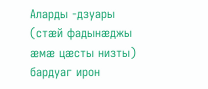Аларды -дзуары (стæй фадынæджы æмæ цæсты низты) бардуаг ирон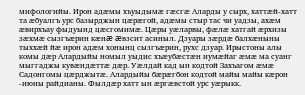мифологийы. Ирон адæмы хъуыдымæ гæсгæ Аларды у сырх, хаттæй-хатт та æбуалгъ урс базырджын цæрæгой, адæмы стыр тас чи уадзы, ахæм æвирхъау фыдуынд цæсгомимæ. Цæры уæларвы, фæлæ хатгай æрхизы зæхмæ сызгъæрин кæнæ æвзсит асиныл. Дзуары зæрдæ балхæныны тыххæй йæ ирон адæм хонынц сызгъæрин, рухс дзуар. Ирыстоны алы комы дæр Алардыйы номыл уыдис хъæубæстæн иумæйаг æмæ ма суанг мыггаджы кувæндæттæ дæр. Уæлдай кад ын кодтой Захъагом æмæ Садонгомы цæрджытæ. Алардыйы бæрæгбон кодтой майы майы кæрон -июны райдианы. Фылдæр хатт ын æргæвстой урс уæрыкк.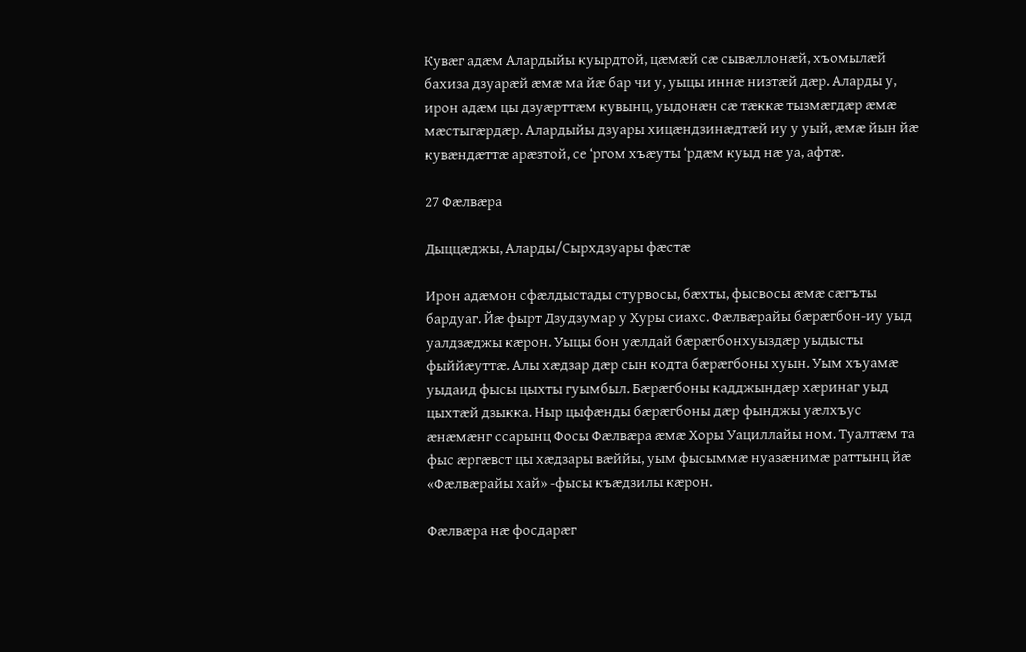Кувæг адæм Алардыйы куырдтой, цæмæй сæ сывæллонæй, хъомылæй бахиза дзуарæй æмæ ма йæ бар чи у, уыцы иннæ низтæй дæр. Аларды у, ирон адæм цы дзуæрттæм кувынц, уыдонæн сæ тæккæ тызмæгдæр æмæ мæстыгæрдæр. Алардыйы дзуары хицæндзинæдтæй иу у уый, æмæ йын йæ кувæндæттæ арæзтой, се ‘ргом хъæуты ‘рдæм куыд нæ уа, афтæ.

27 Фæлвæра

Дыццæджы, Аларды/Сырхдзуары фæстæ

Ирон адæмон сфæлдыстады стурвосы, бæхты, фысвосы æмæ сæгъты бардуаг. Йæ фырт Дзудзумар у Хуры сиахс. Фæлвæрайы бæрæгбон-иу уыд уалдзæджы кæрон. Уыцы бон уæлдай бæрæгбонхуыздæр уыдысты фыййæуттæ. Алы хæдзар дæр сын кодта бæрæгбоны хуын. Уым хъуамæ уыдаид фысы цыхты гуымбыл. Бæрæгбоны кадджындæр хæринаг уыд цыхтæй дзыкка. Ныр цыфæнды бæрæгбоны дæр фынджы уæлхъус æнæмæнг ссарынц Фосы Фæлвæра æмæ Хоры Уациллайы ном. Туалтæм та фыс æргæвст цы хæдзары вæййы, уым фысыммæ нуазæнимæ раттынц йæ «Фæлвæрайы хай» -фысы къæдзилы кæрон.

Фæлвæра нæ фосдарæг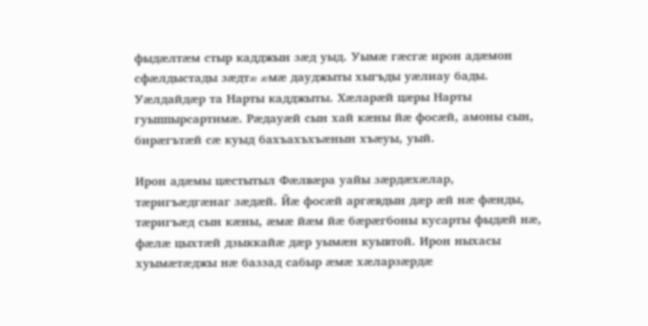фыдæлтæм стыр кадджын зæд уыд. Уымæ гæсгæ ирон адæмон сфæлдыстады зæдтæ æмæ дауджыты хыгъды уæлиау бады. Уæлдайдæр та Нарты кадджыты. Хæларæй цæры Нарты гуыппырсартимæ. Рæдауæй сын хай кæны йæ фосæй, амоны сын, бирæгътæй сæ куыд бахъахъхъæнын хъæуы, уый.

Ирон адæмы цæстытыл Фæлвæра уайы зæрдæхæлар, тæригъæдгæнаг зæдæй. Йæ фосæй аргæвдын дæр æй нæ фæнды, тæригъæд сын кæны, æмæ йæм йæ бæрæгбоны кусарты фыдæй нæ, фæлæ цыхтæй дзыккайæ дæр уымæн куывтой. Ирон ныхасы хуымæтæджы нæ баззад сабыр æмæ хæларзæрдæ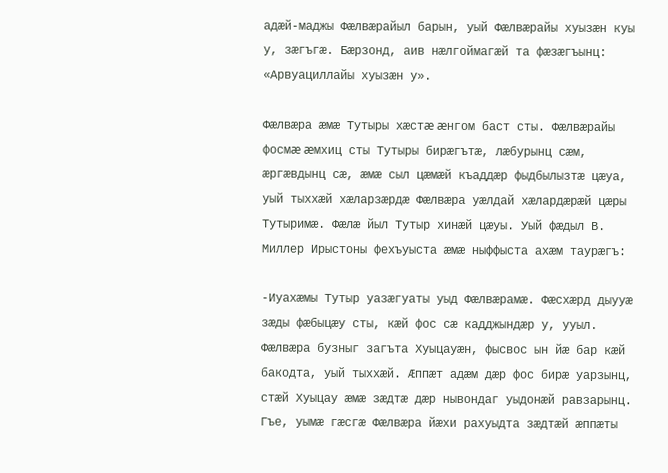адæй-маджы Фæлвæрайыл барын, уый Фæлвæрайы хуызæн куы у, зæгъгæ. Бæрзонд, аив нæлгоймагæй та фæзæгъынц: «Арвуациллайы хуызæн у».

Фæлвæра æмæ Тутыры хæстæ æнгом баст сты. Фæлвæрайы фосмæ æмхиц сты Тутыры бирæгътæ, лæбурынц сæм, æргæвдынц сæ, æмæ сыл цæмæй къаддæр фыдбылызтæ цæуа, уый тыххæй хæларзæрдæ Фæлвæра уæлдай хæлардæрæй цæры Тутыримæ. Фæлæ йыл Тутыр хинæй цæуы. Уый фæдыл В. Миллер Ирыстоны фехъуыста æмæ ныффыста ахæм таурæгъ:

-Иуахæмы Тутыр уазæгуаты уыд Фæлвæрамæ. Фæсхæрд дыууæ зæды фæбыцæу сты, кæй фос сæ кадджындæр у, ууыл. Фæлвæра бузныг загъта Хуыцауæн, фысвос ын йæ бар кæй бакодта, уый тыххæй. Æппæт адæм дæр фос бирæ уарзынц, стæй Хуыцау æмæ зæдтæ дæр нывондаг уыдонæй равзарынц. Гъе, уымæ гæсгæ Фæлвæра йæхи рахуыдта зæдтæй æппæты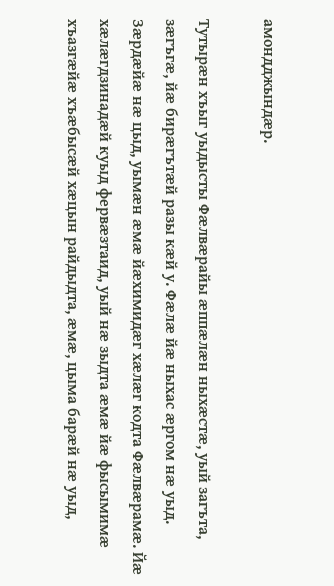амондджындæр.

Тутырæн хъыг уыдысты Фæлвæрайы æппæлæн ныхæстæ, уый загъта, зæгъгæ, йæ бирæгътæй разы кæй у. Фæлæ йæ ныхас æргом нæ уыд. Зæрдæйæ нæ цыд, уымæн æмæ йæхимидæг хæлæг кодта Фæлвæрамæ. Йæ хæлæгдзинадæй куыд фервæзтаид, уый нæ зыдта æмæ йæ фысымимæ хъазгæйæ хъæбысæй хæцын райдыдта, æмæ, цыма барæй нæ уыд,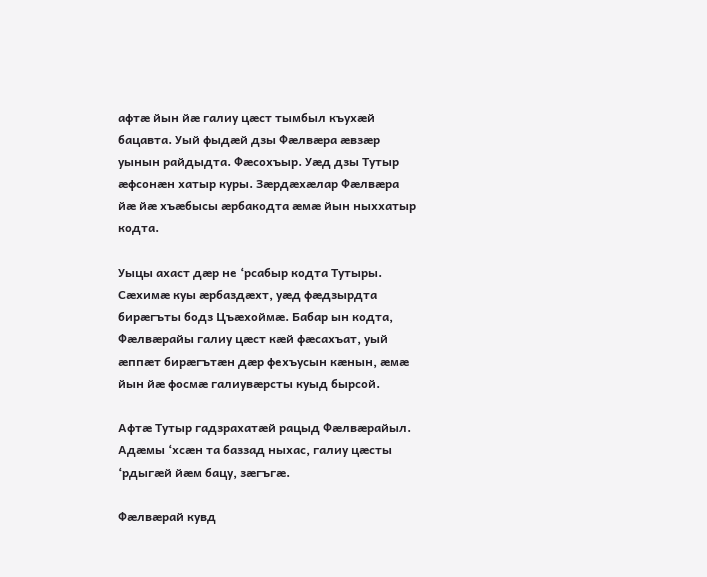афтæ йын йæ галиу цæст тымбыл къухæй бацавта. Уый фыдæй дзы Фæлвæра æвзæр уынын райдыдта. Фæсохъыр. Уæд дзы Тутыр æфсонæн хатыр куры. Зæрдæхæлар Фæлвæра йæ йæ хъæбысы æрбакодта æмæ йын ныххатыр кодта.

Уыцы ахаст дæр не ‘рсабыр кодта Тутыры. Сæхимæ куы æрбаздæхт, уæд фæдзырдта бирæгъты бодз Цъæхоймæ. Бабар ын кодта, Фæлвæрайы галиу цæст кæй фæсахъат, уый æппæт бирæгътæн дæр фехъусын кæнын, æмæ йын йæ фосмæ галиувæрсты куыд бырсой.

Афтæ Тутыр гадзрахатæй рацыд Фæлвæрайыл. Адæмы ‘хсæн та баззад ныхас, галиу цæсты ‘рдыгæй йæм бацу, зæгъгæ.

Фæлвæрай кувд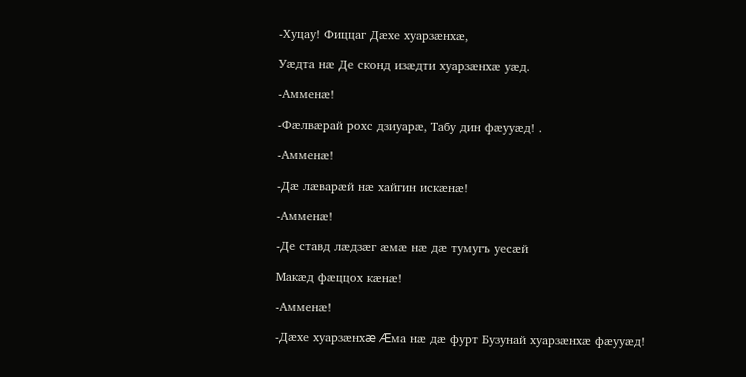-Хуцау! Фиццаг Дæхе хуарзæнхæ,

Уæдта нæ Де сконд изæдти хуарзæнхæ уæд.

-Амменæ!

-Фæлвæрай рохс дзиуарæ, Табу дин фæууæд! .

-Амменæ!

-Дæ лæварæй нæ хайгин искæнæ!

-Амменæ!

-Де ставд лæдзæг æмæ нæ дæ тумугъ уесæй

Макæд фæццох кæнæ!

-Амменæ!

-Дæхе хуарзæнхæ Æма нæ дæ фурт Бузунай хуарзæнхæ фæууæд!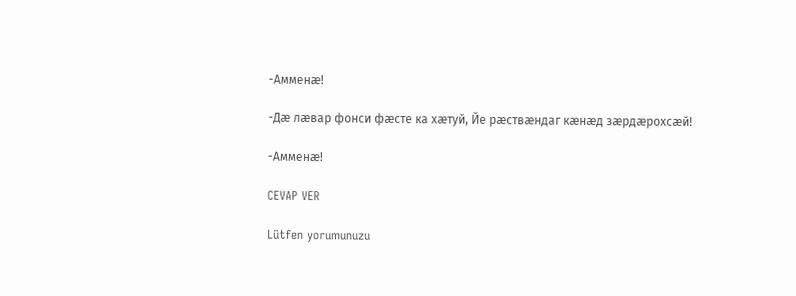-Амменæ!

-Дæ лæвар фонси фæсте ка хæтуй, Йе рæствæндаг кæнæд зæрдæрохсæй!

-Амменæ!

CEVAP VER

Lütfen yorumunuzu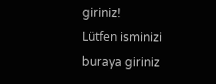giriniz!
Lütfen isminizi buraya giriniz